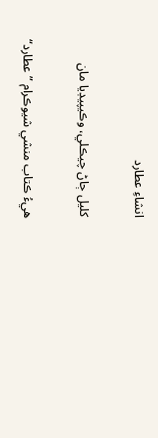انشاءِ عطارد

کليل ڄاڻ چيڪلي، وڪيپيڊيا مان

هيءُ ڪتاب منشي شيوڪرام ”عطارد“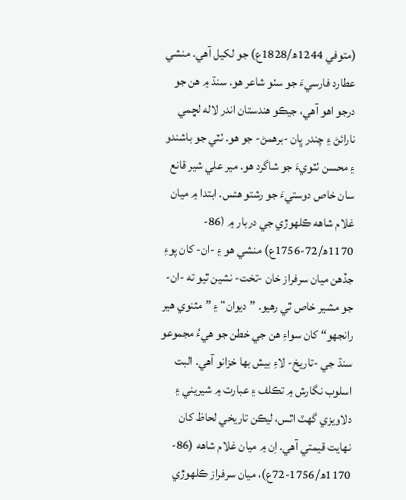(متوفي 1244ھ/1828ع) جو لکيل آهي. منشي عطارد فارسيءَ جو سٺو شاعر هو. سنڌ ۾ هن جو درجو اهو آهي، جيڪو هندستان اندر لاله لڇمي نارائڻ ۽ چندر ڀان -برهمڻ- جو هو. ٺٽي جو باشندو ۽ محسن ٺٽويءَ جو شاگرد هو. مير علي شير قانع سان خاص دوستيءَ جو رشتو هئس. ابتدا ۾ ميان غلام شاهه ڪلهوڙي جي دربار ۾ (86- 1170ھ/72-1756ع) منشي هو ۽ -ان- کان پوءِ جڏهن ميان سرفراز خان -تخت- نشين ٿيو ته -ان- جو مشير خاص ٿي رهيو. ”ديوان“ ۽ ”مثنوي هير رانجهو“ کان سواءِ هن جي خطن جو هيءُ مجموعو سنڌ جي -تاريخ- لاءِ بيش بها خزانو آهي. البت اسلوب نگارش ۾ تڪلف ۽ عبارت ۾ شيريني ۽ دلاويزي گهٽ اٿس، ليڪن تاريخي لحاظ کان نهايت قيمتي آهي. اِن ۾ ميان غلام شاهه (86- 1170ھ/1756-72ع)، ميان سرفراز ڪلهوڙي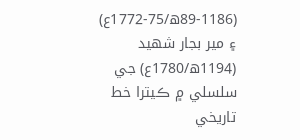(89-1186ھ/75-1772ع) ۽ مير بجار شهيد (1194ھ/1780ع) جي سلسلي ۾ ڪيترا خط تاريخي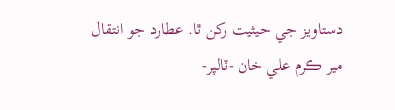دستاويز جي حيثيت رکن ٿا. عطارد جو انتقال مير ڪرم علي خان -ٽالپر-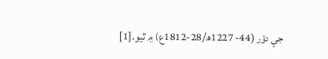جي دؤر (44- 1227ھ/28-1812ع) ۾ ٿيو.[1]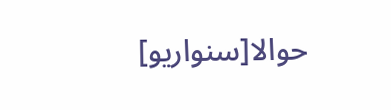حوالا[سنواريو]